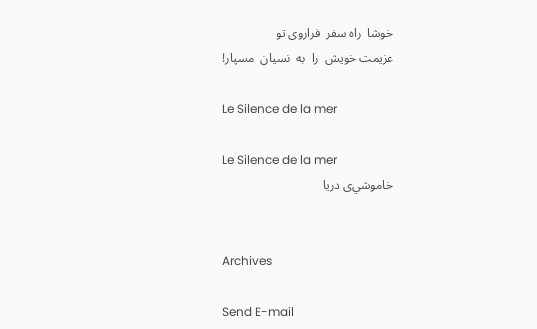خوشا  راه سفر  فراروی تو
عزيمت خويش  را  به  نسيان  مسپار!

Le Silence de la mer

Le Silence de la mer
خاموشي‌ی دریا


Archives

Send E-mail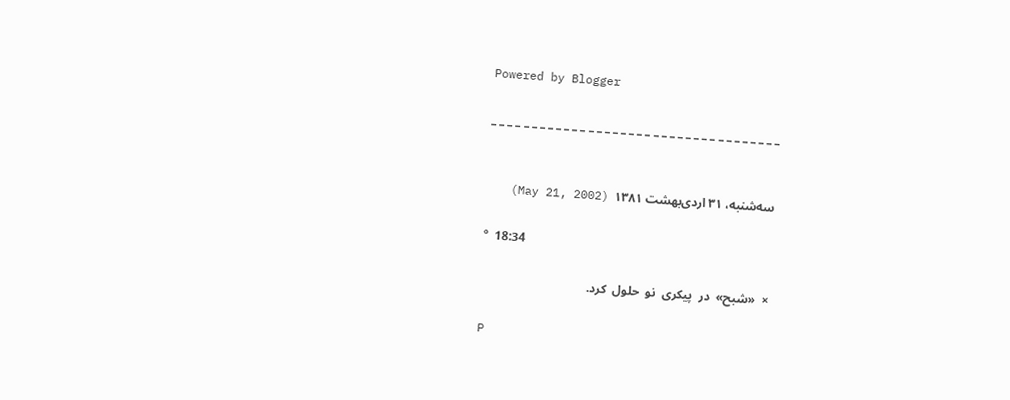Powered by Blogger

_ _ _ _ _ _ _ _ _ _ _ _ _ _ _ _ _ _ _ _ _ _ _ _ _ _ _ _ _ _ _ _ _ _ _ _


سه‌شنبه، ۳۱ اردی‌بهشت ۱۳۸۱  (May 21, 2002)

º  18:34

×  «شبح»  در  پيکری  نو  حلول  کرد.

P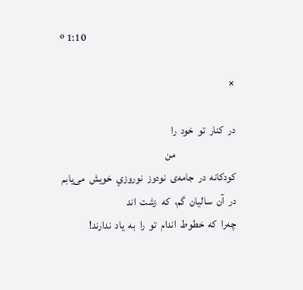º 1:10

×

در  کنار  تو  خود  را
                            من
کودکانه  در  جامه‌ی  نودوز  نوروزي  خويش  می‌يابم
در  آن  ساليان  گم،  که  زشت  اند
چه‌را  که  خطوط  اندام  تو  را  به  ياد  ندارند!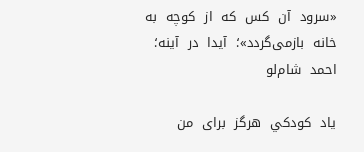«سرود  آن  کس  که  از  کوچه  به  خانه  بازمی‌گردد»؛  آيدا  در  آينه؛  احمد  شام‌لو

ياد  کودکي  هرگز  برای  من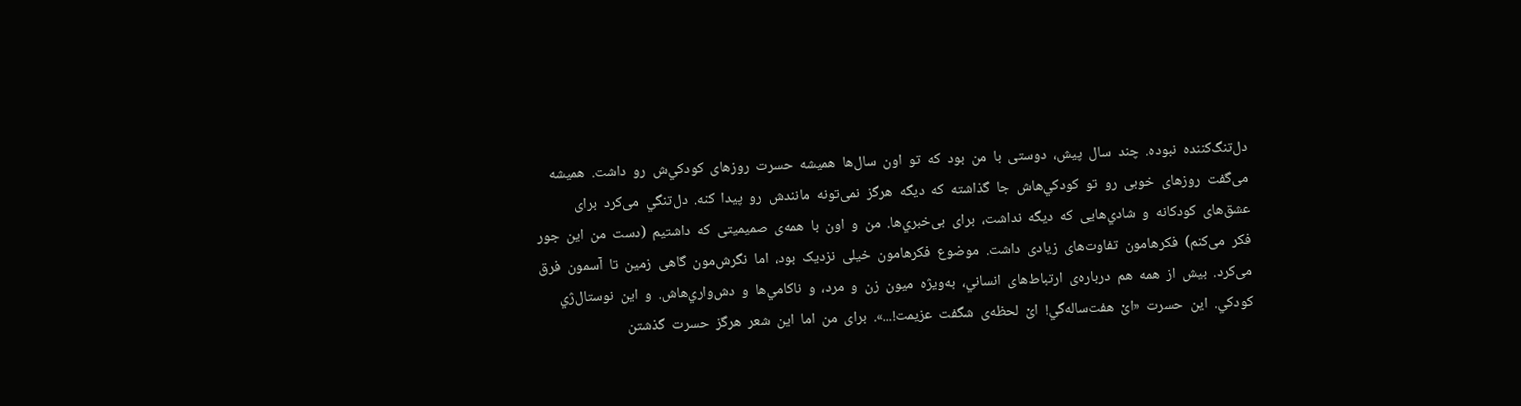دل‌تنگ‌کننده  نبوده.  چند  سال  پيش،  دوستی  با  من  بود  که  تو  اون  سال‌ها  هميشه  حسرت  روزهای  کودکي‌ش  رو  داشت.  هميشه  می‌گفت  روزهای  خوبی  رو  تو  کودکي‌هاش  جا  گذاشته  که  ديگه  هرگز  نمی‌تونه  مانندش  رو  پيدا  کنه.  دل‌تنگي  می‌کرد  برای  عشق‌های  کودکانه  و  شادي‌هايی  که  ديگه  نداشت،  برای  بی‌خبري‌ها.  من  و  اون  با  همه‌ی  صميميتی  که  داشتيم  (دست  من  اين  جور  فکر  می‌کنم)  فکرهامون  تفاوت‌های  زيادی  داشت.  موضوع  فکرهامون  خيلی  نزديک  بود،  اما  نگرش‌مون  گاهی  زمين  تا  آسمون  فرق  می‌کرد.  بيش  از  همه  هم  درباره‌ی  ارتباط‌های  انساني،  به‌ويژه  ميون  زن  و  مرد،  و  ناکامي‌ها  و  دش‌واري‌هاش.  و  اين  نوستال‌ژي  کودکي.  اين  حسرت  «ایْ  هفت‌ساله‌گي!  ایْ  لحظه‌ی  شگفت  عزيمت!...».  برای  من  اما  اين  شعر  هرگز  حسرت  گذشتن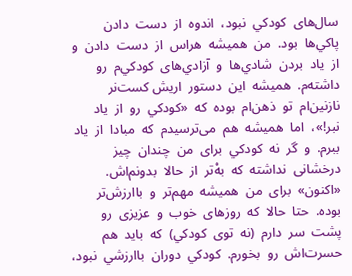سال‌های  کودکي  نبود،  اندوه  از  دست  دادن  پاکي‌ها  بود.  من  هميشه  هراس  از  دست  دادن  و  از  ياد  بردن  شادي‌ها  و  آزادي‌های  کودکي‌م  رو  داشته‌م.  هميشه  اين  دستور  اريش کست‌نر  نازنين‌ام  تو  ذهن‌ام  بوده  که  «کودکي  رو  از  ياد  نبر!»،  اما  هميشه  هم  می‌ترسيدم  که  مبادا  از  ياد  ببرم.  و  گر  نه  کودکي  برای  من  چندان  چيز  درخشانی‌  نداشته  که  بهْ‌تر  از  حالا  بدونم‌اش.  «اکنون»  برای  من  هميشه  مهم‌تر  و  باارزش‌تر  بوده.  حتا  حالا  که  روزهای  خوب  و  عزيزی  رو  پشت  سر  دارم  (نه  توی  کودکي)  که  بايد  هم  حسرت‌اش  رو  بخورم.  کودکي  دوران  باارزشي  نبود،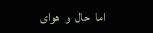اما  حال  و  هوای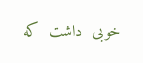خوبی  داشت  که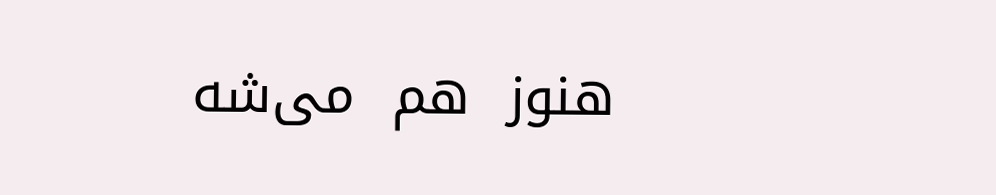هنوز  هم  می‌شه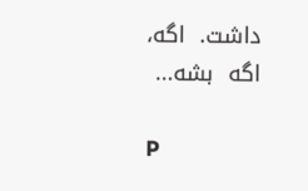داشت.  اگه،  اگه  بشه...

P